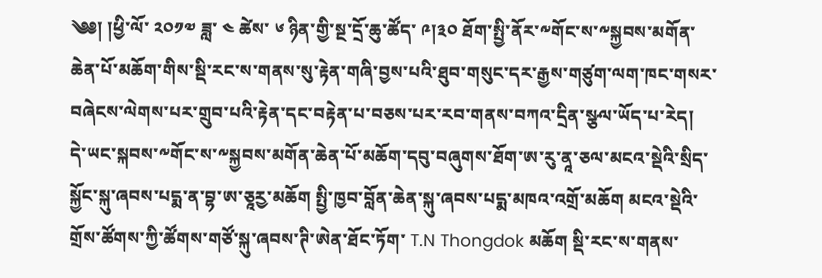༄༅། །ཕྱི་ལོ་ ༢༠༡༧ ཟླ་ ༤ ཚེས་ ༦ ཉིན་གྱི་སྔ་དྲོ་ཆུ་ཚོད་ ༩།༣༠ ཐོག་སྤྱི་ནོར་༸གོང་ས་༸སྐྱབས་མགོན་ཆེན་པོ་མཆོག་གིས་སྡི་རང་ས་གནས་སུ་རྟེན་གཞི་བྱས་པའི་ཐུབ་གསུང་དར་རྒྱས་གཙུག་ལག་ཁང་གསར་བཞེངས་ལེགས་པར་གྲུབ་པའི་རྟེན་དང་བརྟེན་པ་བཅས་པར་རབ་གནས་བཀའ་དྲིན་སྩལ་ཡོད་པ་རེད།
དེ་ཡང་སྐབས་༸གོང་ས་༸སྐྱབས་མགོན་ཆེན་པོ་མཆོག་དབུ་བཞུགས་ཐོག་ཨ་རུ་ནཱ་ཅལ་མངའ་སྡེའི་སྲིད་སྐྱོང་སྐུ་ཞབས་པདྨ་ན་བྷ་ཨ་ཅཱརྱ་མཆོག སྤྱི་ཁྱབ་བློན་ཆེན་སྐུ་ཞབས་པདྨ་མཁའ་འགྲོ་མཆོག མངའ་སྡེའི་གྲོས་ཚོགས་ཀྱི་ཚོགས་གཙོ་སྐུ་ཞབས་ཊི་ཨེན་ཐོང་ཏོག་ T.N Thongdok མཆོག སྡི་རང་ས་གནས་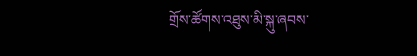གྲོས་ཚོགས་འཐུས་མི་སྐུ་ཞབས་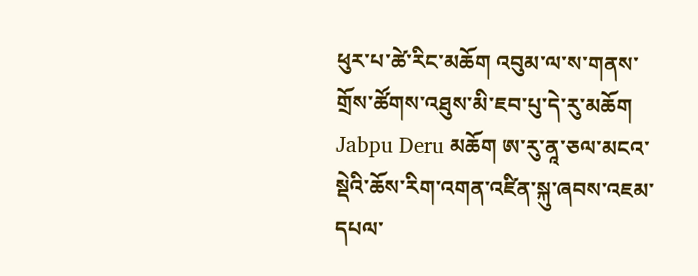ཕུར་པ་ཚེ་རིང་མཆོག འབུམ་ལ་ས་གནས་གྲོས་ཚོགས་འཐུས་མི་ཇབ་པུ་དེ་རུ་མཆོག Jabpu Deru མཆོག ཨ་རུ་ནཱ་ཅལ་མངའ་སྡེའི་ཆོས་རིག་འགན་འཛིན་སྐུ་ཞབས་འཇམ་དཔལ་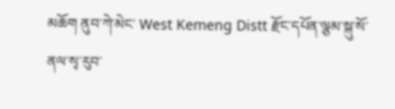མཆོག ནུབ་ཀེ་མེང་ West Kemeng Distt རྫོང་དཔོན་ལྕམ་སྐུ་སོ་ནལ་སྭ་རུབ་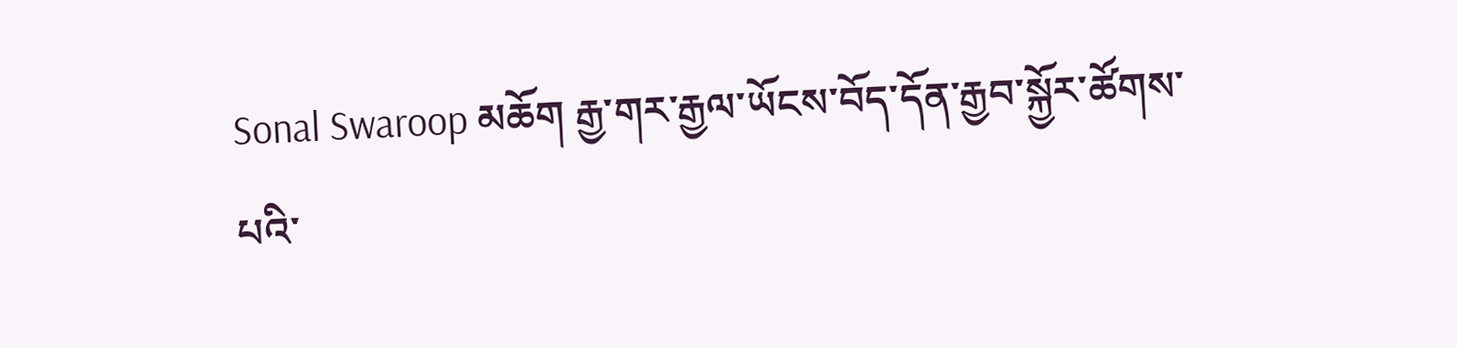Sonal Swaroop མཆོག རྒྱ་གར་རྒྱལ་ཡོངས་བོད་དོན་རྒྱབ་སྐྱོར་ཚོགས་པའི་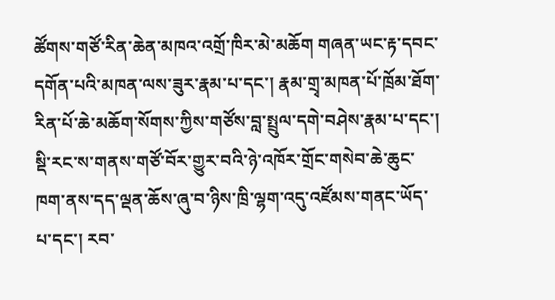ཚོགས་གཙོ་རིན་ཆེན་མཁའ་འགྲོ་ཁིར་མེ་མཆོག གཞན་ཡང་རྟ་དབང་དགོན་པའི་མཁན་ལས་ཟུར་རྣམ་པ་དང་། རྣམ་གྲྭ་མཁན་པོ་ཁྲོམ་ཐོག་རིན་པོ་ཆེ་མཆོག་སོགས་ཀྱིས་གཙོས་བླ་སྤྲུལ་དགེ་བཤེས་རྣམ་པ་དང་། སྡི་རང་ས་གནས་གཙོ་བོར་གྱུར་བའི་ཉེ་འཁོར་གྲོང་གསེབ་ཆེ་ཆུང་ཁག་ནས་དད་ལྡན་ཆོས་ཞུ་བ་ཉིས་ཁྲི་ལྷག་འདུ་འཛོམས་གནང་ཡོད་པ་དང་། རབ་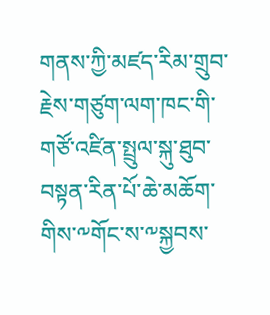གནས་ཀྱི་མཛད་རིམ་གྲུབ་རྗེས་གཙུག་ལག་ཁང་གི་གཙོ་འཛིན་སྤྲུལ་སྐུ་ཐུབ་བསྟན་རིན་པོ་ཆེ་མཆོག་གིས་༸གོང་ས་༸སྐྱབས་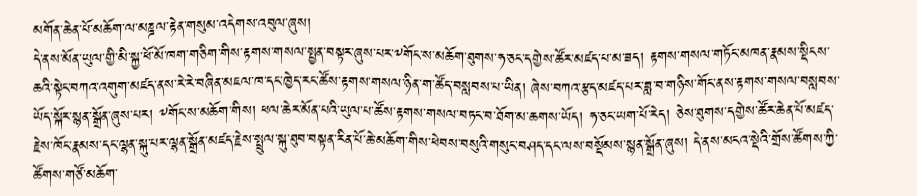མགོན་ཆེན་པོ་མཆོག་ལ་མཎྜལ་རྟེན་གསུམ་འདེགས་འབུལ་ཞུས།
དེ་ནས་མོན་ཡུལ་གྱི་མི་སྐྱ་ཕོ་མོ་ཁག་གཅིག་གིས་རྟགས་གསལ་སྤྱན་བསྟར་ཞུས་པར་༸གོང་ས་མཆོག་ཐུགས་ཧ་ཅང་དགྱེས་ཚོར་མཛད་པ་མ་ཟད། རྟགས་གསལ་གཏོང་མཁན་རྣམས་སྡིངས་ཆའི་སྟེང་བཀའ་འགུག་མཛད་ནས་རེ་རེ་བཞིན་མཇལ་ཁ་དང་ཁྱེད་རང་ཚོས་རྟགས་གསལ་ཉིན་ག་ཚོད་བསླབས་པ་ཡིན། ཞེས་བཀའ་རྩད་མཛད་པར་ཟླ་བ་གཉིས་གོང་ནས་རྟགས་གསལ་བསླབས་ཡོད་སྐོར་སྙན་སྒྲོན་ཞུས་པར། ༸གོང་ས་མཆོག་གིས། ཕལ་ཆེར་མོན་པའི་ཡུལ་པ་ཚོས་རྟགས་གསལ་བཏང་བ་ཐོག་མ་ཆགས་ཡོད། ཧ་ཅང་ཡག་པོ་རེད། ཅེས་ཐུགས་དགྱེས་ཚོར་ཆེན་པོ་མཛད་རྗེས་ཁོང་རྣམས་དང་ལྷན་སྐུ་པར་ལྷན་སྒྲོན་མཛད་རྗེས་སྤྲུལ་སྐུ་ཐུབ་བསྟན་རིན་པོ་ཆེ་མཆོག་གིས་ཕེབས་བསུའི་གསུང་བཤད་དང་ལས་བསྡོམས་སྙན་སྒྲོན་ཞུས། དེ་ནས་མངའ་སྡེའི་གྲོས་ཚོགས་ཀྱི་ཚོགས་གཙོ་མཆོག་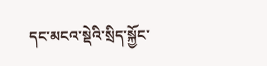དང་མངའ་སྡེའི་སྲིད་སྐྱོང་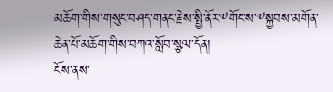མཆོག་གིས་གསུང་བཤད་གནང་རྗེས་སྤྱི་ནོར་༸གོང་ས་༸སྐྱབས་མགོན་ཆེན་པོ་མཆོག་གིས་བཀའ་སློབ་སྩལ་དོན།
ངོས་ནས་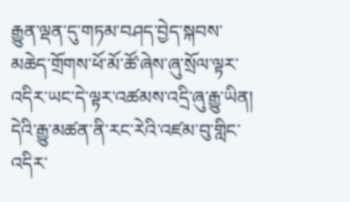རྒྱུན་ལྡན་དུ་གཏམ་བཤད་བྱེད་སྐབས་མཆེད་གྲོགས་ཕོ་མོ་ཚོ་ཞེས་ཞུ་སྲོལ་ལྟར་འདིར་ཡང་དེ་ལྟར་འཚམས་འདྲི་ཞུ་རྒྱུ་ཡིན། དེའི་རྒྱུ་མཚན་ནི་རང་རེའི་འཛམ་བུ་གླིང་འདིར་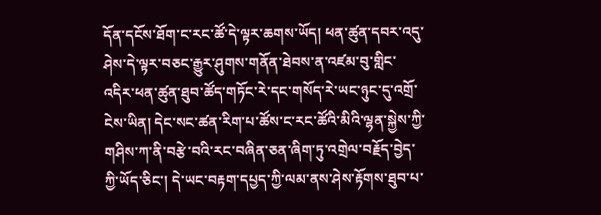དོན་དངོས་ཐོག་ང་རང་ཚོ་དེ་ལྟར་ཆགས་ཡོད། ཕན་ཚུན་དབར་འདུ་ཤེས་དེ་ལྟར་བཅང་རྒྱུར་ཤུགས་གནོན་ཐེབས་ན་འཛམ་བུ་གླིང་འདིར་ཕན་ཚུན་ཐུབ་ཚོད་གཏོང་རེ་དང་གསོད་རེ་ཡང་ཉུང་དུ་འགྲོ་ངེས་ཡིན། དེང་སང་ཚན་རིག་པ་ཚོས་ང་རང་ཚོའི་མིའི་ལྷན་སྐྱེས་ཀྱི་གཤིས་ཀ་ནི་བརྩེ་བའི་རང་བཞིན་ཅན་ཞིག་ཏུ་འགྲེལ་བརྗོད་བྱེད་ཀྱི་ཡོད་ཅིང་། དེ་ཡང་བརྟག་དཔྱད་ཀྱི་ལམ་ནས་ཤེས་རྟོགས་ཐུབ་པ་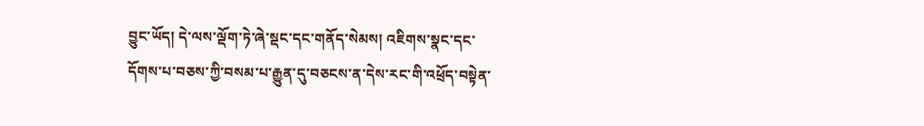བྱུང་ཡོད། དེ་ལས་ལྡོག་ཏེ་ཞེ་སྡང་དང་གནོད་སེམས། འཇིགས་སྣང་དང་དོགས་པ་བཅས་ཀྱི་བསམ་པ་རྒྱུན་དུ་བཅངས་ན་དེས་རང་གི་འཕྲོད་བསྟེན་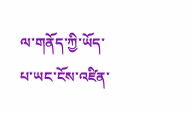ལ་གནོད་ཀྱི་ཡོད་པ་ཡང་ངོས་འཛིན་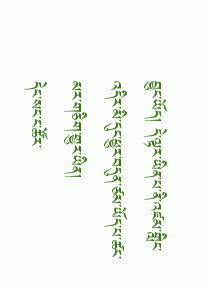བྱུང་ཡོད། དེ་ལྟར་ཡིན་པ་ནི་འཛམ་གླིང་འདིར་མི་དུང་ཕྱུར་བདུན་ཙམ་ཡོད་པ་ཚང་མར་གཅིག་གྱུར་ཡིན།
དེང་སང་ང་ཚོར་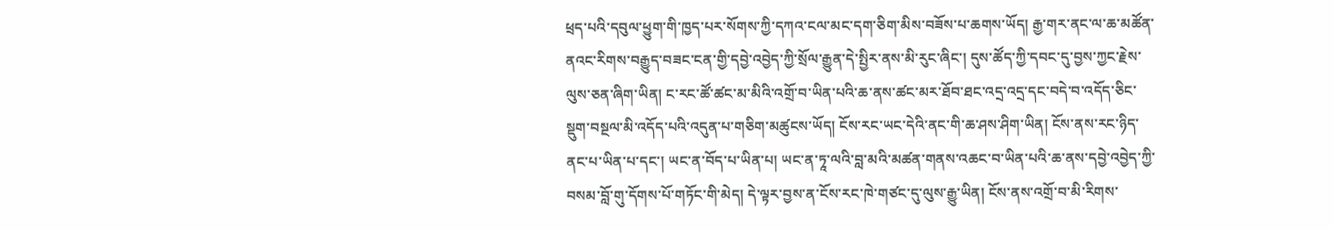ཕྲད་པའི་དབུལ་ཕྱུག་གི་ཁྱད་པར་སོགས་ཀྱི་དཀའ་ངལ་མང་དག་ཅིག་མིས་བཟོས་པ་ཆགས་ཡོད། རྒྱ་གར་ནང་ལ་ཆ་མཚོན་ནའང་རིགས་བརྒྱུད་བཟང་ངན་གྱི་དབྱེ་འབྱེད་ཀྱི་སྲོལ་རྒྱུན་དེ་སྤྱིར་ནས་མི་རུང་ཞིང་། དུས་ཚོད་ཀྱི་དབང་དུ་བྱས་ཀྱང་རྗེས་ལུས་ཅན་ཞིག་ཡིན། ང་རང་ཚོ་ཚང་མ་མིའི་འགྲོ་བ་ཡིན་པའི་ཆ་ནས་ཚང་མར་ཐོབ་ཐང་འདྲ་འདྲ་དང་བདེ་བ་འདོད་ཅིང་སྡུག་བསྔལ་མི་འདོད་པའི་འདུན་པ་གཅིག་མཚུངས་ཡོད། ངོས་རང་ཡང་དེའི་ནང་གི་ཆ་ཤས་ཤིག་ཡིན། ངོས་ནས་རང་ཉིད་ནང་པ་ཡིན་པ་དང་། ཡང་ན་བོད་པ་ཡིན་པ། ཡང་ན་ཏཱ་ལའི་བླ་མའི་མཚན་གནས་འཆང་བ་ཡིན་པའི་ཆ་ནས་དབྱེ་འབྱེད་ཀྱི་བསམ་བློ་གུ་དོགས་པོ་གཏོང་གི་མེད། དེ་ལྟར་བྱས་ན་ངོས་རང་ཁེ་གཙང་དུ་ལུས་རྒྱུ་ཡིན། ངོས་ནས་འགྲོ་བ་མི་རིགས་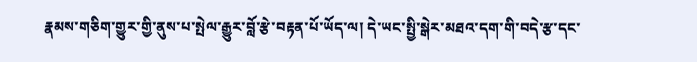རྣམས་གཅིག་གྱུར་གྱི་ནུས་པ་སྤེལ་རྒྱུར་བློ་རྩེ་བརྟན་པོ་ཡོད་ལ། དེ་ཡང་སྤྱི་སྒེར་མཐའ་དག་གི་བདེ་རྩ་དང་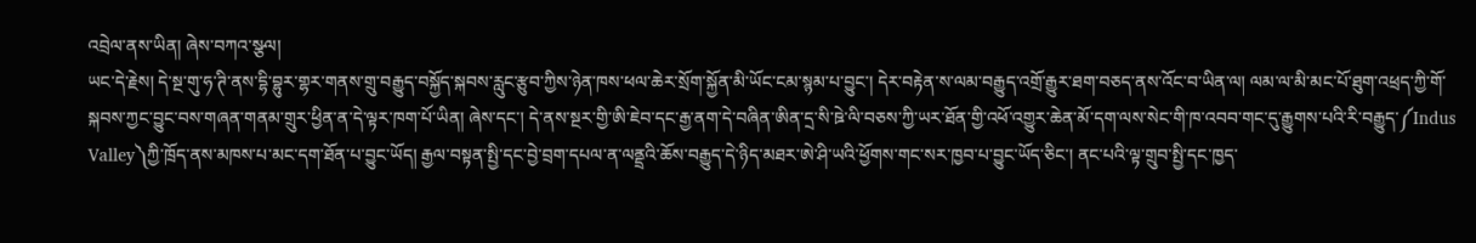འབྲེལ་ནས་ཡིན། ཞེས་བཀའ་སྩལ།
ཡང་དེ་རྗེས། དེ་སྔ་གུ་ཧ་ཊི་ནས་དྷི་བྷུར་གྷར་གནས་གྲུ་བརྒྱུད་བསྐྱོད་སྐབས་རླུང་རྩུབ་ཀྱིས་ཉེན་ཁས་ཕལ་ཆེར་སྲོག་སྐྱོན་མི་ཡོང་ངམ་སྙམ་པ་བྱུང་། དེར་བརྟེན་ས་ལམ་བརྒྱུད་འགྲོ་རྒྱུར་ཐག་བཅད་ནས་འོང་བ་ཡིན་ལ། ལམ་ལ་མི་མང་པོ་ཐུག་འཕྲད་ཀྱི་གོ་སྐབས་ཀྱང་བྱུང་བས་གཞན་གནམ་གྲུར་ཕྱིན་ན་དེ་ལྟར་ཁག་པོ་ཡིན། ཞེས་དང་། དེ་ནས་སྔར་གྱི་ཨི་ཇེབ་དང་རྒྱ་ནག་དེ་བཞིན་ཨིན་དྲ་སི་ཋེ་ལི་བཅས་ཀྱི་ཡར་ཐོན་གྱི་འཕོ་འགྱུར་ཆེན་མོ་དག་ལས་སེང་གི་ཁ་འབབ་གང་དུ་རྒྱུགས་པའི་རི་བརྒྱུད་༼Indus Valley༽ཀྱི་ཁྲོད་ནས་མཁས་པ་མང་དག་ཐོན་པ་བྱུང་ཡོད། རྒྱལ་བསྟན་སྤྱི་དང་བྱེ་བྲག་དཔལ་ན་ལནྡྲའི་ཆོས་བརྒྱུད་དེ་ཉིད་མཐར་ཨེ་ཤི་ཡའི་ཕྱོགས་གང་སར་ཁྱབ་པ་བྱུང་ཡོད་ཅིང་། ནང་པའི་ལྟ་གྲུབ་སྤྱི་དང་ཁྱད་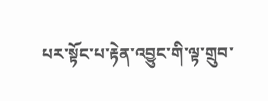པར་སྟོང་པ་རྟེན་འབྱུང་གི་ལྟ་གྲུབ་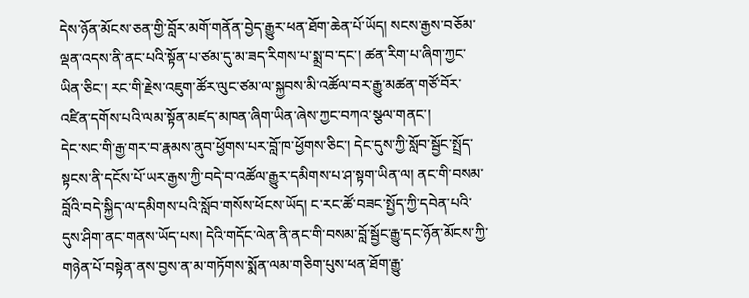དེས་ཉོན་མོངས་ཅན་གྱི་བློར་མགོ་གནོན་བྱེད་རྒྱུར་ཕན་ཐོག་ཆེན་པོ་ཡོད། སངས་རྒྱས་བཅོམ་ལྡན་འདས་ནི་ནང་པའི་སྟོན་པ་ཙམ་དུ་མ་ཟད་རིགས་པ་སྨྲ་བ་དང་། ཚན་རིག་པ་ཞིག་ཀྱང་ཡིན་ཅིང་། རང་གི་རྗེས་འཇུག་ཚོར་ལུང་ཙམ་ལ་སྐྱབས་མི་འཚོལ་བར་རྒྱུ་མཚན་གཙོ་བོར་འཛིན་དགོས་པའི་ལམ་སྟོན་མཛད་མཁན་ཞིག་ཡིན་ཞེས་ཀྱང་བཀའ་སྩལ་གནང་།
དེང་སང་གི་རྒྱ་གར་བ་རྣམས་ནུབ་ཕྱོགས་པར་བློ་ཁ་ཕྱོགས་ཅིང་། དེང་དུས་ཀྱི་སློབ་སྦྱོང་སྤྲོད་སྟངས་ནི་དངོས་པོ་ཡར་རྒྱས་ཀྱི་བདེ་བ་འཚོལ་རྒྱུར་དམིགས་པ་ཤ་སྟག་ཡིན་ལ། ནང་གི་བསམ་བློའི་བདེ་སྐྱིད་ལ་དམིགས་པའི་སློབ་གསོས་ཕོངས་ཡོད། ང་རང་ཚོ་བཟང་སྤྱོད་ཀྱི་དབེན་པའི་དུས་ཤིག་ནང་གནས་ཡོད་པས། དེའི་གདོང་ལེན་ནི་ནང་གི་བསམ་བློ་སྦྱོང་རྒྱུ་དང་ཉོན་མོངས་ཀྱི་གཉེན་པོ་བསྟེན་ནས་བྱས་ན་མ་གཏོགས་སྨོན་ལམ་གཅིག་པུས་ཕན་ཐོག་རྒྱུ་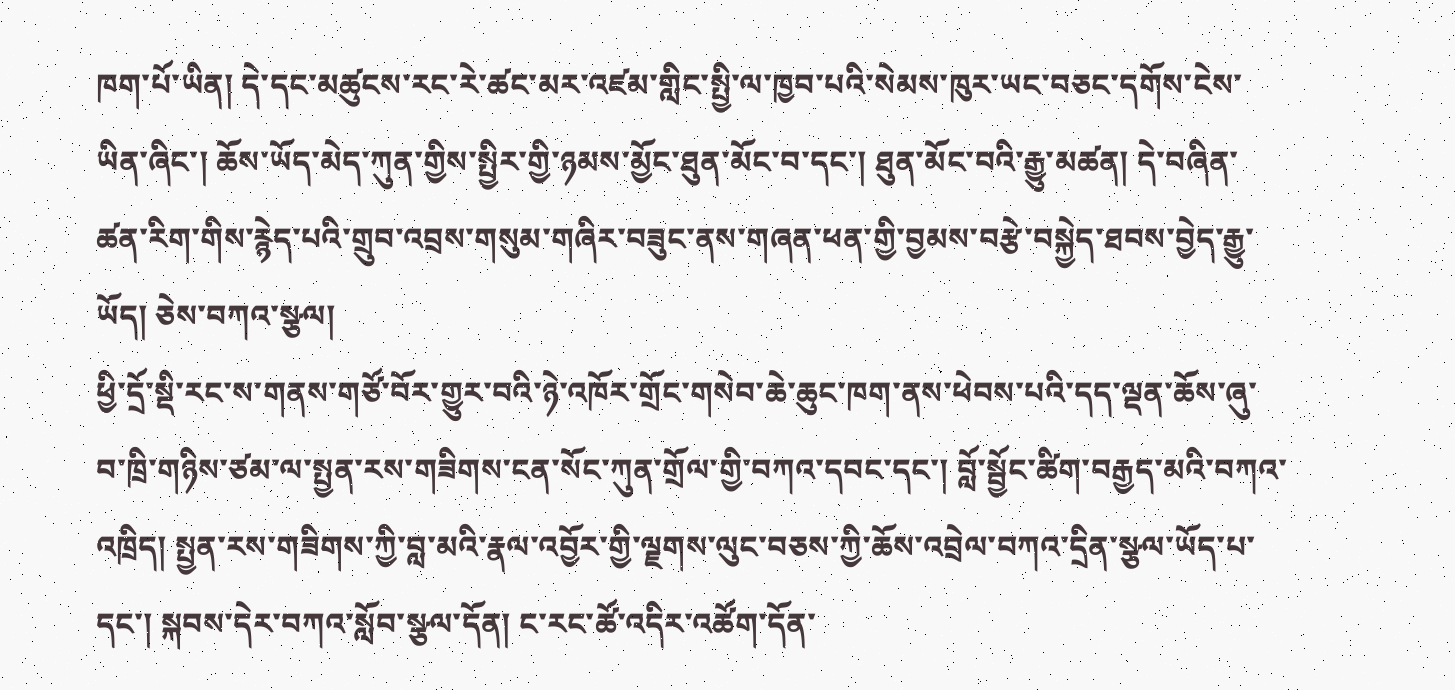ཁག་པོ་ཡིན། དེ་དང་མཚུངས་རང་རེ་ཚང་མར་འཛམ་གླིང་སྤྱི་ལ་ཁྱབ་པའི་སེམས་ཁུར་ཡང་བཅང་དགོས་ངེས་ཡིན་ཞིང་། ཆོས་ཡོད་མེད་ཀུན་གྱིས་སྤྱིར་གྱི་ཉམས་མྱོང་ཐུན་མོང་བ་དང་། ཐུན་མོང་བའི་རྒྱུ་མཚན། དེ་བཞིན་ཚན་རིག་གིས་རྙེད་པའི་གྲུབ་འབྲས་གསུམ་གཞིར་བཟུང་ནས་གཞན་ཕན་གྱི་བྱམས་བརྩེ་བསྐྱེད་ཐབས་བྱེད་རྒྱུ་ཡོད། ཅེས་བཀའ་སྩལ།
ཕྱི་དྲོ་སྡི་རང་ས་གནས་གཙོ་བོར་གྱུར་བའི་ཉེ་འཁོར་གྲོང་གསེབ་ཆེ་ཆུང་ཁག་ནས་ཕེབས་པའི་དད་ལྡན་ཆོས་ཞུ་བ་ཁྲི་གཉིས་ཙམ་ལ་སྤྱན་རས་གཟིགས་ངན་སོང་ཀུན་གྲོལ་གྱི་བཀའ་དབང་དང་། བློ་སྦྱོང་ཚིག་བརྒྱད་མའི་བཀའ་འཁྲིད། སྤྱན་རས་གཟིགས་ཀྱི་བླ་མའི་རྣལ་འབྱོར་གྱི་ལྗགས་ལུང་བཅས་ཀྱི་ཆོས་འབྲེལ་བཀའ་དྲིན་སྩལ་ཡོད་པ་དང་། སྐབས་དེར་བཀའ་སློབ་སྩལ་དོན། ང་རང་ཚོ་འདིར་འཚོག་དོན་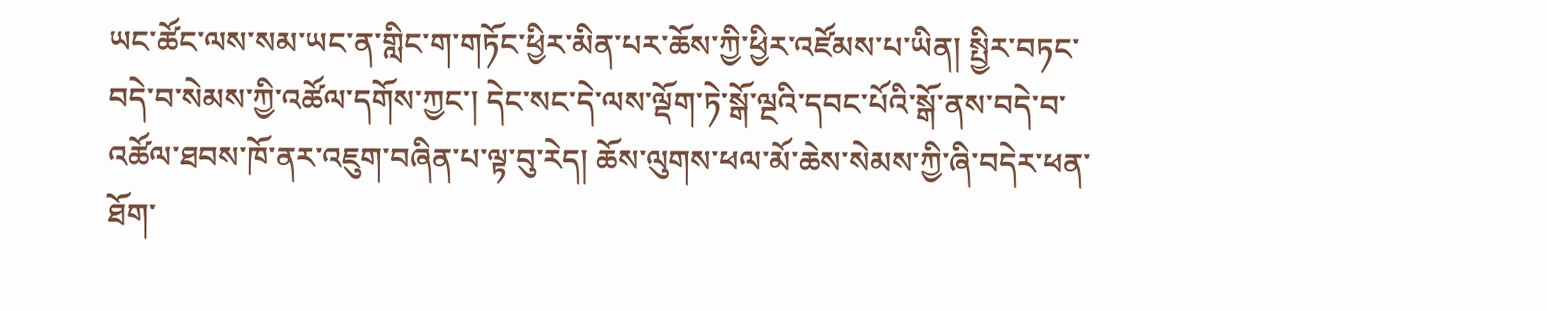ཡང་ཚོང་ལས་སམ་ཡང་ན་གླིང་ག་གཏོང་ཕྱིར་མིན་པར་ཆོས་ཀྱི་ཕྱིར་འཛོམས་པ་ཡིན། སྤྱིར་བཏང་བདེ་བ་སེམས་ཀྱི་འཚོལ་དགོས་ཀྱང་། དེང་སང་དེ་ལས་ལྡོག་ཏེ་སྒོ་ལྔའི་དབང་པོའི་སྒོ་ནས་བདེ་བ་འཚོལ་ཐབས་ཁོ་ནར་འཇུག་བཞིན་པ་ལྟ་བུ་རེད། ཆོས་ལུགས་ཕལ་མོ་ཆེས་སེམས་ཀྱི་ཞི་བདེར་ཕན་ཐོག་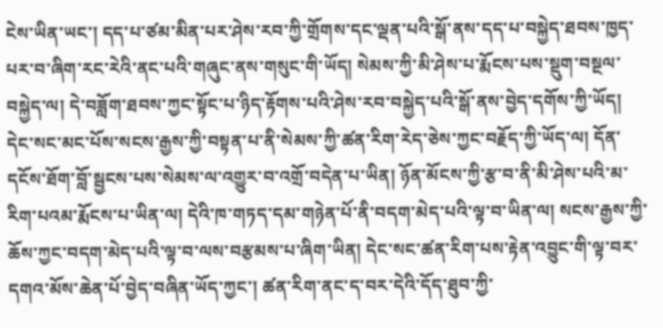ངེས་ཡིན་ཡང་། དད་པ་ཙམ་མིན་པར་ཤེས་རབ་ཀྱི་གྲོགས་དང་ལྡན་པའི་སྒོ་ནས་དད་པ་བསྐྱེད་ཐབས་ཁྱད་པར་བ་ཞིག་རང་རེའི་ནང་པའི་གཞུང་ནས་གསུང་གི་ཡོད། སེམས་ཀྱི་མི་ཤེས་པ་རྨོངས་པས་སྡུག་བསྔལ་བསྐྱེད་ལ། དེ་བཟློག་ཐབས་ཀྱང་སྟོང་པ་ཉིད་རྟོགས་པའི་ཤེས་རབ་བསྐྱེད་པའི་སྒོ་ནས་བྱེད་དགོས་ཀྱི་ཡོད། དེང་སང་མང་པོས་སངས་རྒྱས་ཀྱི་བསྟན་པ་ནི་སེམས་ཀྱི་ཚན་རིག་རེད་ཅེས་ཀྱང་བརྗོད་ཀྱི་ཡོད་ལ། དོན་དངོས་ཐོག་བློ་སྦྱངས་པས་སེམས་ལ་འགྱུར་བ་འགྲོ་བདེན་པ་ཡིན། ཉོན་མོངས་ཀྱི་རྩ་བ་ནི་མི་ཤེས་པའི་མ་རིག་པའམ་རྨོངས་པ་ཡིན་ལ། དེའི་ཁ་གཏད་དམ་གཉེན་པོ་ནི་བདག་མེད་པའི་ལྟ་བ་ཡིན་ལ། སངས་རྒྱས་ཀྱི་ཆོས་ཀྱང་བདག་མེད་པའི་ལྟ་བ་ལས་བརྩམས་པ་ཞིག་ཡིན། དེང་སང་ཚན་རིག་པས་རྟེན་འབྱུང་གི་ལྟ་བར་དགའ་མོས་ཆེན་པོ་བྱེད་བཞིན་ཡོད་ཀྱང་། ཚན་རིག་ནང་ད་བར་དེའི་དོད་ཐུབ་ཀྱི་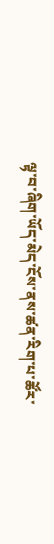ལྟ་བ་ཞིག་ཡོད་མེད་ངོས་ནས་ཚན་རིག་པ་ཚོར་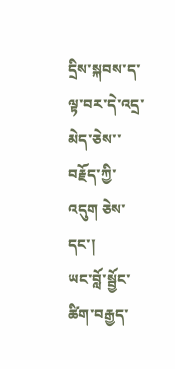དྲིས་སྐབས་ད་ལྟ་བར་དེ་འདྲ་མེད་ཅེས་་བརྗོད་ཀྱི་འདུག ཅེས་དང་།
ཡང་བློ་སྦྱོང་ཚིག་བརྒྱད་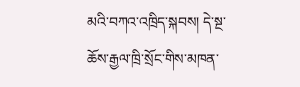མའི་བཀའ་འཁྲིད་སྐབས། དེ་སྔ་ཆོས་རྒྱལ་ཁྲི་སྲོང་གིས་མཁན་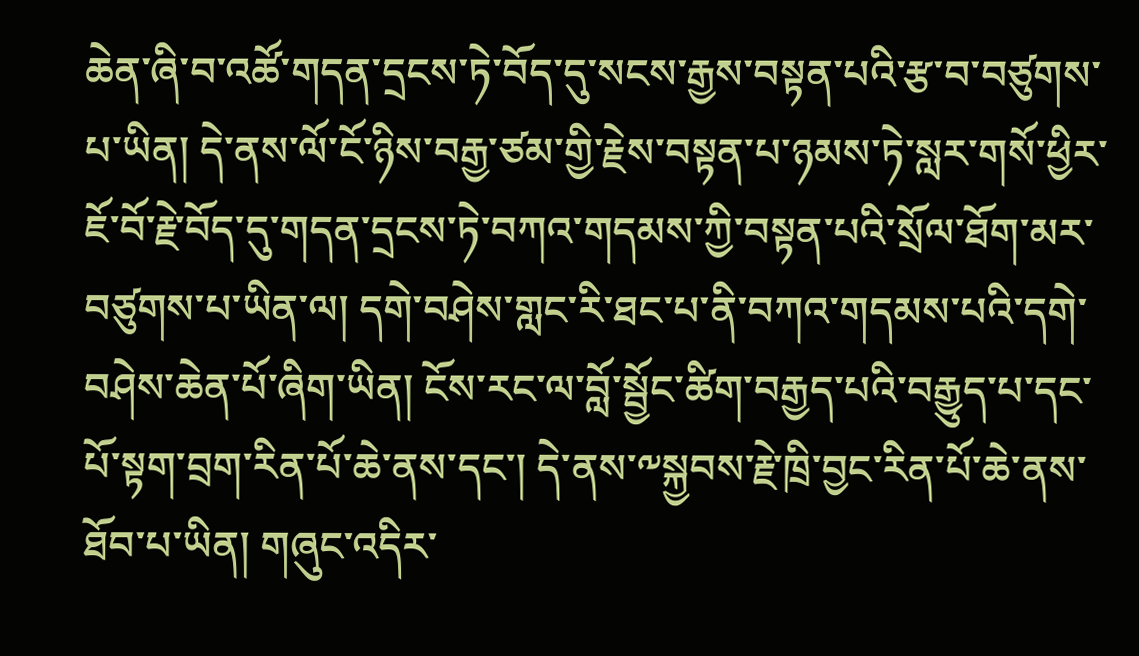ཆེན་ཞི་བ་འཚོ་གདན་དྲངས་ཏེ་བོད་དུ་སངས་རྒྱས་བསྟན་པའི་རྩ་བ་བཙུགས་པ་ཡིན། དེ་ནས་ལོ་ངོ་ཉིས་བརྒྱ་ཙམ་གྱི་རྗེས་བསྟན་པ་ཉམས་ཏེ་སླར་གསོ་ཕྱིར་ཇོ་བོ་རྗེ་བོད་དུ་གདན་དྲངས་ཏེ་བཀའ་གདམས་ཀྱི་བསྟན་པའི་སྲོལ་ཐོག་མར་བཙུགས་པ་ཡིན་ལ། དགེ་བཤེས་གླང་རི་ཐང་པ་ནི་བཀའ་གདམས་པའི་དགེ་བཤེས་ཆེན་པོ་ཞིག་ཡིན། ངོས་རང་ལ་བློ་སྦྱོང་ཚིག་བརྒྱད་པའི་བརྒྱུད་པ་དང་པོ་སྟག་བྲག་རིན་པོ་ཆེ་ནས་དང་། དེ་ནས་༸སྐྱབས་རྗེ་ཁྲི་བྱང་རིན་པོ་ཆེ་ནས་ཐོབ་པ་ཡིན། གཞུང་འདིར་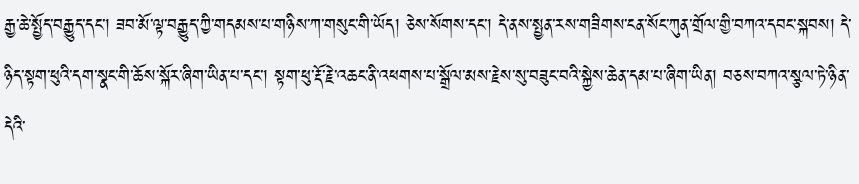རྒྱ་ཆེ་སྤྱོད་བརྒྱུད་དང་། ཟབ་མོ་ལྟ་བརྒྱུད་ཀྱི་གདམས་པ་གཉིས་ཀ་གསུང་གི་ཡོད། ཅེས་སོགས་དང་། དེ་ནས་སྤྱན་རས་གཟིགས་ངན་སོང་ཀུན་གྲོལ་གྱི་བཀའ་དབང་སྐབས། དེ་ཉིད་སྟག་ཕུའི་དག་སྣང་གི་ཆོས་སྐོར་ཞིག་ཡིན་པ་དང་། སྟག་ཕུ་རྡོ་རྗེ་འཆང་ནི་འཕགས་པ་སྒྲོལ་མས་རྗེས་སུ་བཟུང་བའི་སྐྱེས་ཆེན་དམ་པ་ཞིག་ཡིན། བཅས་བཀའ་སྩལ་ཏེ་ཉིན་དེའི་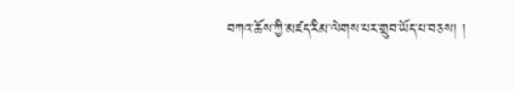བཀའ་ཆོས་ཀྱི་མཛད་རིམ་ལེགས་པར་གྲུབ་ཡོད་པ་བཅས། །